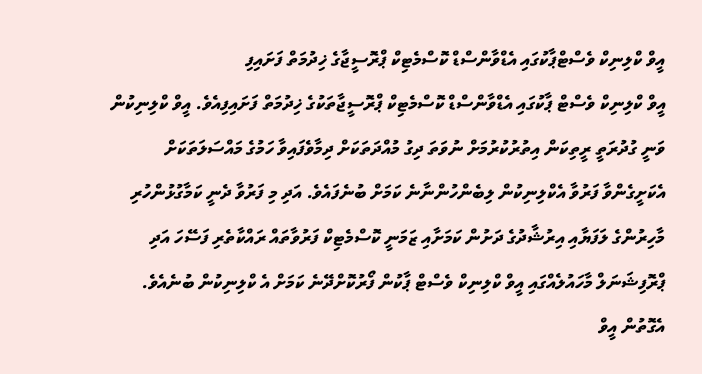އީވް ކްލިނިކް ވެސްޓްޕާކުގައި އެޑްވާންސްޑް ކޮސްމެޓިކް ޕްރޮސީޖާގެ ޚިދުމަތް ފަށައިފި
އީވް ކްލިނިކް ވެސްޓް ޕާކުގައި އެޑްވާންސްޑް ކޮސްމެޓިކް ޕްރޮސީޖާތަކުގެ ޚިދުމަތް ފަށައިފިއެވެ. އީވް ކްލިނިކުން ވަނީ ގުދުރަތީ ރީތިކަން އިތުރުކުރުމަށް ނުވަތަ ދިގު މުއްދަތަކަށް ދިމާވެފައިވާ ހަމުގެ މައްސަލަތަކަށް އެކަށީގެންވާ ފަރުވާ އެކްލިނިކުން ލިބެންހުންނާނެ ކަމަށް ބުނެފައެވެ. އަދި މި ފަރުވާ ދެނީ ކަމާގުޅުންހުރި މާހިރުންގެ ލަފަޔާއި އިރުޝާދުގެ ދަށުން ކަމަށާއި ޒަމަނީ ކޮސްމެޓިކް ފަރުވާތައް ރައްކާތެރި ފަސޭހަ އަދި ޕްރޮފިޝަނަލް މާހައުލެއްގައި އީވް ކްލިނިކް ވެސްޓް ޕާކުން ފޯރުކޮށްދޭނެ ކަމަށް އެ ކްލިނިކުން ބުނެއެވެ. އެގޮތުން އީވް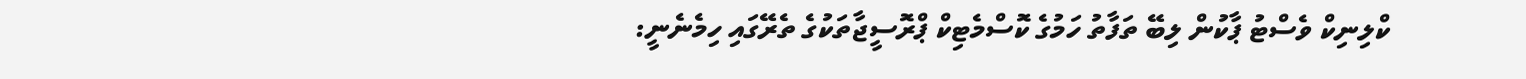ކްލިނިކް ވެސްޓު ޕާކުން ލިބޭ ތަފާތު ހަމުގެ ކޮސްމެޓިކް ޕްރޮސީޖާތަކުގެ ތެރޭގައި ހިމެނެނީ: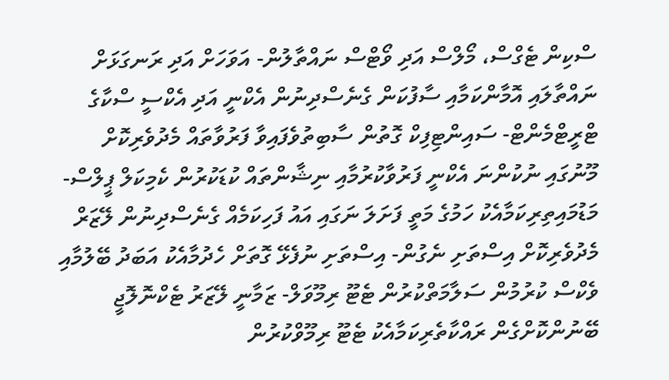ސްކިން ޓެގްސް، މޯލްސް އަދި ވޯޓްސް ނައްތާލުން- އަވަހަށް އަދި ރަނގަޅަށް ނައްތާލައި އޮމާންކަމާއި ސާފުކަން ގެނެސްދިނުން އެކްނީ އަދި އެކްސީ ސްކާގެ ޓްރީޓްމެންޓް- ސައިންޓިފިކް ގޮތުން ސާބިތުވެފައިވާ ފަރުވާތައް މެދުވެރިކޮށް މޫނުގައި ނުކުންނަ އެކްނީ ފަރުވާކުރުމާއި ނިޝާންތައް ކުޑަކުރުން ކެމިކަލް ޕީލްސް- މަޑުމައިތިރިކަމާއެކު ހަމުގެ މަތީ ފަށަލަ ނަގައި އައު ފަހިކަމެއް ގެނެސްދިނުން ލޭޒަރް މެދުވެރިކޮށް އިސްތަށި ނެގުން- އިސްތަށި ނުފެޅޭ ގޮތަށް ހެދުމާއެކު އަބަދު ބޭލުމާއި ވެކްސް ކުރުމުން ސަލާމަތްކުރުން ޓެޓޫ ރިމޫވަލް- ޒަމާނީ ލޭޒަރު ޓެކްނޮލޮޖީ ބޭނުންކޮށްގެން ރައްކާތެރިކަމާއެކު ޓެޓޫ ރިމޫވްކުރުން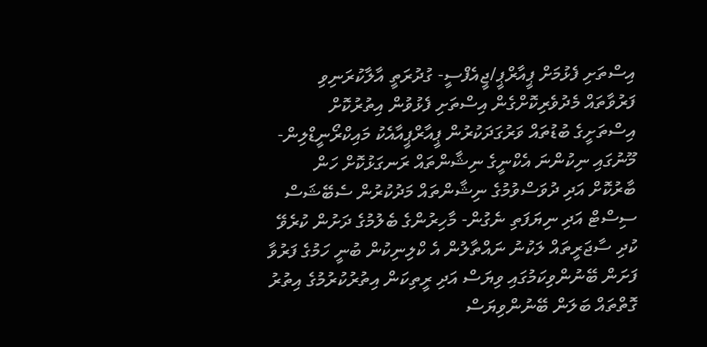އިސްތަށި ފެޅުމަށް ޕީއާރްޕީ/ޖީއެފްސީ- ގުދުރަތީ އާލާކުރަނިވި ފަރުވާތައް މެދުވެރިކޮށްގެން އިސްތަށި ފެޅުވުން އިތުރުކޮށް އިސްތަށީގެ ބުޑުތައް ވަރުގަދަކުރުން ޕީއާރްޕީއާއެކު މައިކްރޯނީޑްލިން- މޫނުގައި ނިކުންނަ އެކްނީގެ ނިޝާންތައް ރަނގަޅުކޮށް ހަން ބާރުކޮށް އަދި ދުވަސްވުމުގެ ނިޝާންތައް މަދުކުރުން ސެބޭޝަސް ސިސްޓް އަދި ނިޔަފަތި ނެގުން- މާހިރުންގެ ބެލުމުގެ ދަށުން ކުރެވޭ ކުދި ސާޖަރީތައް ލަކުނު ނައްތާލުން އެ ކްލިނިކުން ބުނީ ހަމުގެ ފަރުވާ ފަށަން ބޭނުންވިކަމުގައި ވިޔަސް އަދި ރީތިކަން އިތުރުކުރުމުގެ އިތުރު ގޮތްތައް ބަލަން ބޭނުންވިޔަސް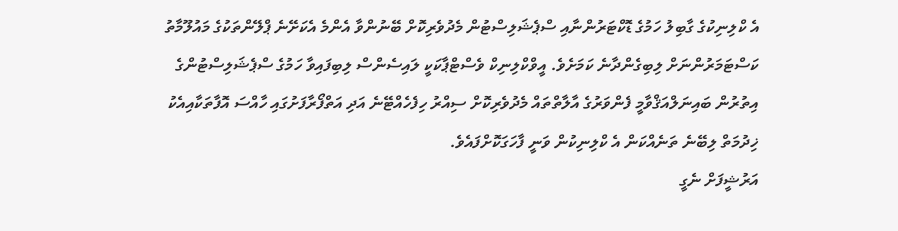އެ ކްލިނިކުގެ ގާބިލު ހަމުގެ ޑޮކްޓަރުންނާއި ސްޕެޝަލިސްޓުން މެދުވެރިކޮށް ބޭނުންވާ އެންމެ އެކަށޭނެ ޕްލޭންތަކުގެ މައުލޫމާތު ކަސްޓަމަރުންނަށް ލިބިގެންދާނެ ކަމަށެވެ. އީވްކްލިނިކް ވެސްޓްޕާކަކީ ލައިސެންސް ލިބިފައިވާ ހަމުގެ ސްޕެޝަލިސްޓުންގެ އިތުރުން ބައިނަލްއަޤްވާމީ ފެންވަރުގެ އާލާތްތައް މެދުވެރިކޮށް ސިއްރު ހިފެހެއްޓޭނެ އަދި އަތްފޯރާފަށުގައި ހާއްސަ އޮފާތަކާއިއެކު ޚިދުމަތް ލިބޭނެ ތަނެއްކަން އެ ކްލިނިކުން ވަނީ ފާހަގަކޮށްފައެވެ.
އަރުޝީފަށް ނެގީ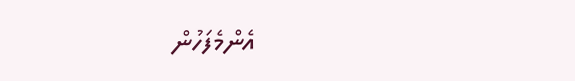އެންމެފަހުން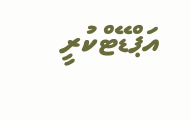އަޕްޑޭޓްކުރީ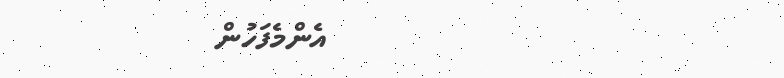އެންމެފަހުން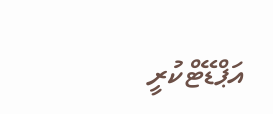އަޕްޑޭޓްކުރީ